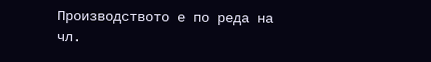Производството е по реда на чл.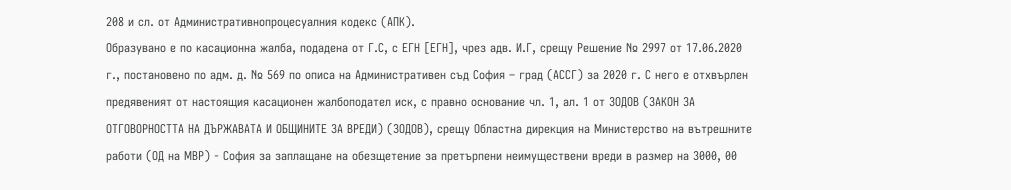208 и сл. от Административнопроцесуалния кодекс (АПК).
Образувано е по касационна жалба, подадена от Г.С, с ЕГН [ЕГН], чрез адв. И.Г, срещу Решение № 2997 от 17.06.2020 г., постановено по адм. д. № 569 по описа на Административен съд София – град (АССГ) за 2020 г. С него е отхвърлен предявеният от настоящия касационен жалбоподател иск, с правно основание чл. 1, ал. 1 от ЗОДОВ (ЗАКОН ЗА ОТГОВОРНОСТТА НА ДЪРЖАВАТА И ОБЩИНИТЕ ЗА ВРЕДИ) (ЗОДОВ), срещу Областна дирекция на Министерство на вътрешните работи (ОД на МВР) - София за заплащане на обезщетение за претърпени неимуществени вреди в размер на 3000, 00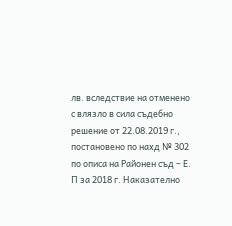лв. вследствие на отменено с влязло в сила съдебно решение от 22.08.2019 г., постановено по нахд № 302 по описа на Районен съд – Е. П за 2018 г. Наказателно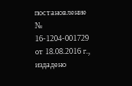постановление № 16-1204-001729 от 18.08.2016 г., издадено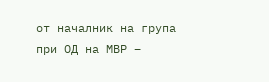от началник на група при ОД на МВР –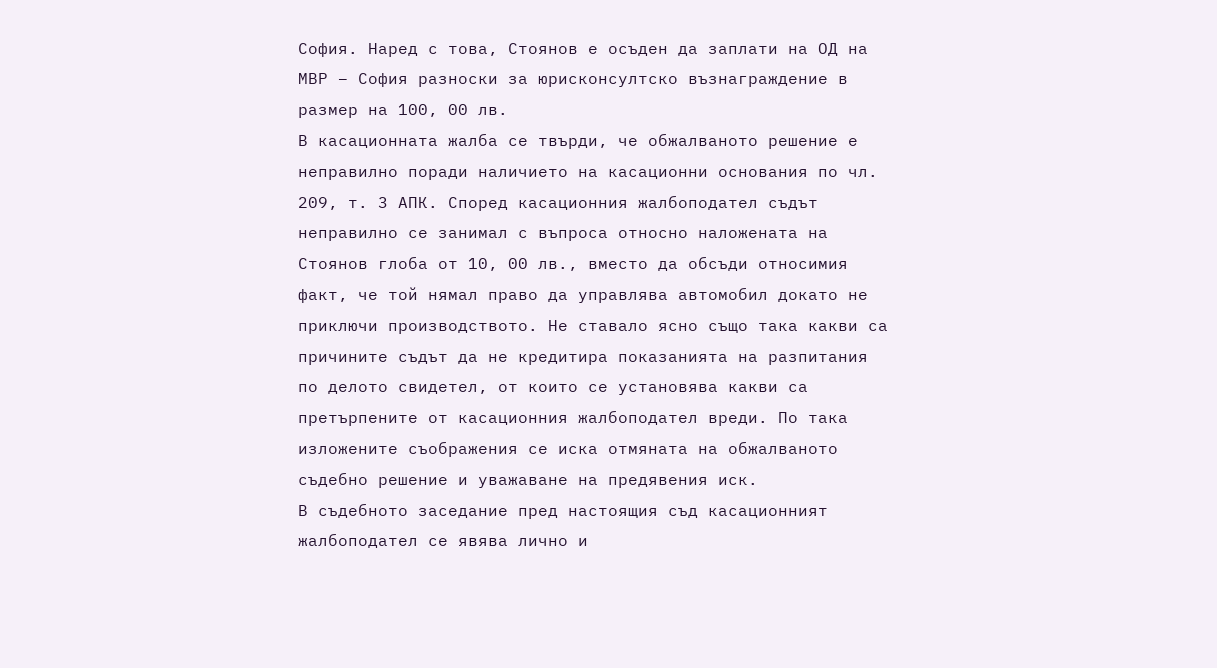София. Наред с това, Стоянов е осъден да заплати на ОД на МВР – София разноски за юрисконсултско възнаграждение в размер на 100, 00 лв.
В касационната жалба се твърди, че обжалваното решение е неправилно поради наличието на касационни основания по чл. 209, т. 3 АПК. Според касационния жалбоподател съдът неправилно се занимал с въпроса относно наложената на Стоянов глоба от 10, 00 лв., вместо да обсъди относимия факт, че той нямал право да управлява автомобил докато не приключи производството. Не ставало ясно също така какви са причините съдът да не кредитира показанията на разпитания по делото свидетел, от които се установява какви са претърпените от касационния жалбоподател вреди. По така изложените съображения се иска отмяната на обжалваното съдебно решение и уважаване на предявения иск.
В съдебното заседание пред настоящия съд касационният жалбоподател се явява лично и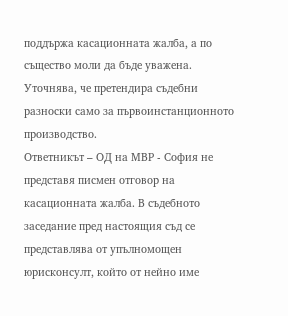поддържа касационната жалба, а по същество моли да бъде уважена. Уточнява, че претендира съдебни разноски само за първоинстанционното производство.
Ответникът – ОД на МВР - София не представя писмен отговор на касационната жалба. В съдебното заседание пред настоящия съд се представлява от упълномощен юрисконсулт, който от нейно име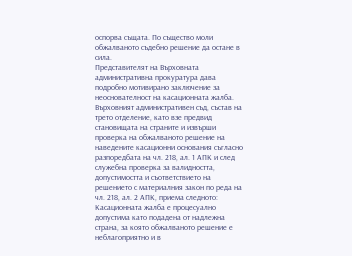оспорва същата. По същество моли обжалваното съдебно решение да остане в сила.
Представителят на Върховната административна прокуратура дава подробно мотивирано заключение за неоснователност на касационната жалба.
Върховният административен съд, състав на трето отделение, като взе предвид становищата на страните и извърши проверка на обжалваното решение на наведените касационни основания съгласно разпоредбата на чл. 218, ал. 1 АПК и след служебна проверка за валидността, допустимостта и съответствието на решението с материалния закон по реда на чл. 218, ал. 2 АПК, приема следното:
Касационната жалба е процесуално допустима като подадена от надлежна страна, за която обжалваното решение е неблагоприятно и в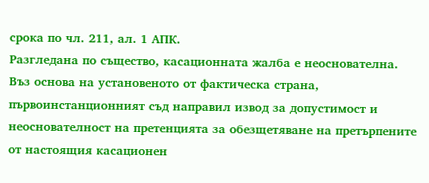срока по чл. 211, ал. 1 АПК.
Разгледана по същество, касационната жалба е неоснователна.
Въз основа на установеното от фактическа страна, първоинстанционният съд направил извод за допустимост и неоснователност на претенцията за обезщетяване на претърпените от настоящия касационен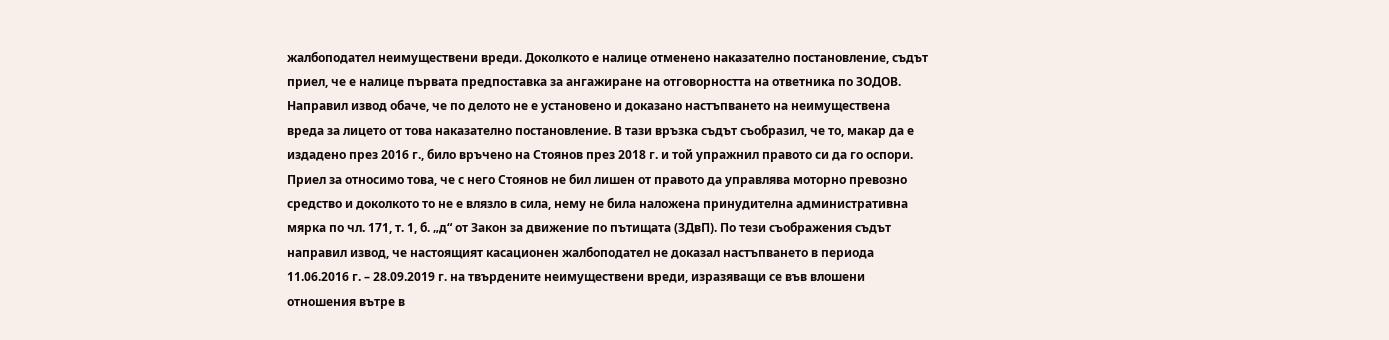жалбоподател неимуществени вреди. Доколкото е налице отменено наказателно постановление, съдът приел, че е налице първата предпоставка за ангажиране на отговорността на ответника по ЗОДОВ. Направил извод обаче, че по делото не е установено и доказано настъпването на неимуществена вреда за лицето от това наказателно постановление. В тази връзка съдът съобразил, че то, макар да е издадено през 2016 г., било връчено на Стоянов през 2018 г. и той упражнил правото си да го оспори. Приел за относимо това, че с него Стоянов не бил лишен от правото да управлява моторно превозно средство и доколкото то не е влязло в сила, нему не била наложена принудителна административна мярка по чл. 171, т. 1, б. „д“ от Закон за движение по пътищата (ЗДвП). По тези съображения съдът направил извод, че настоящият касационен жалбоподател не доказал настъпването в периода 11.06.2016 г. – 28.09.2019 г. на твърдените неимуществени вреди, изразяващи се във влошени отношения вътре в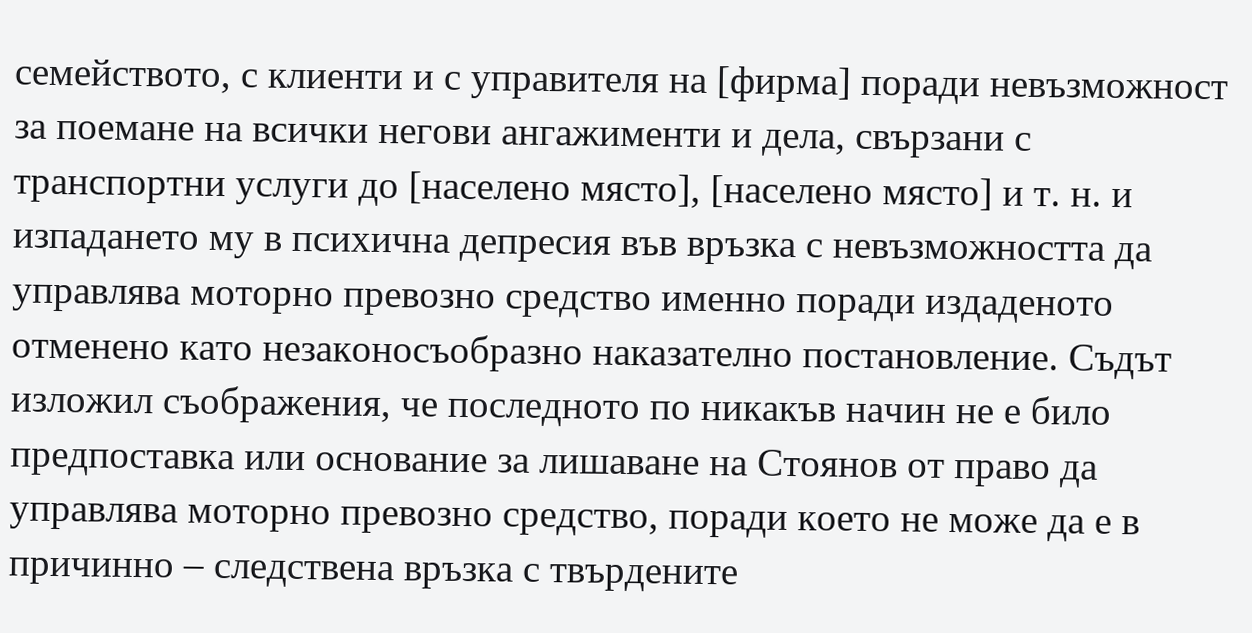семейството, с клиенти и с управителя на [фирма] поради невъзможност за поемане на всички негови ангажименти и дела, свързани с транспортни услуги до [населено място], [населено място] и т. н. и изпадането му в психична депресия във връзка с невъзможността да управлява моторно превозно средство именно поради издаденото отменено като незаконосъобразно наказателно постановление. Съдът изложил съображения, че последното по никакъв начин не е било предпоставка или основание за лишаване на Стоянов от право да управлява моторно превозно средство, поради което не може да е в причинно – следствена връзка с твърдените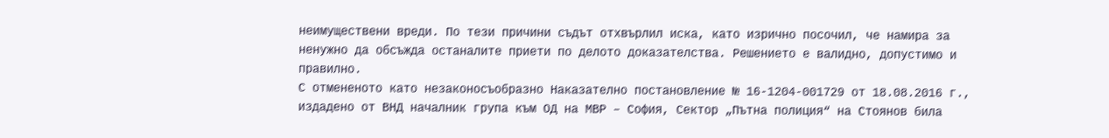неимуществени вреди. По тези причини съдът отхвърлил иска, като изрично посочил, че намира за ненужно да обсъжда останалите приети по делото доказателства. Решението е валидно, допустимо и правилно.
С отмененото като незаконосъобразно Наказателно постановление № 16-1204-001729 от 18.08.2016 г., издадено от ВНД началник група към ОД на МВР – София, Сектор „Пътна полиция“ на Стоянов била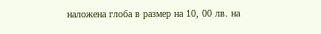наложена глоба в размер на 10, 00 лв. на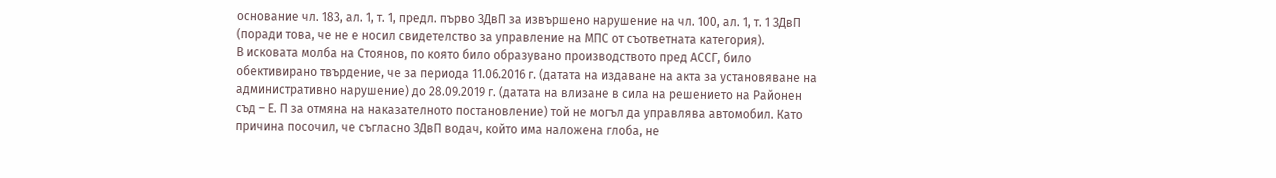основание чл. 183, ал. 1, т. 1, предл. първо ЗДвП за извършено нарушение на чл. 100, ал. 1, т. 1 ЗДвП (поради това, че не е носил свидетелство за управление на МПС от съответната категория).
В исковата молба на Стоянов, по която било образувано производството пред АССГ, било обективирано твърдение, че за периода 11.06.2016 г. (датата на издаване на акта за установяване на административно нарушение) до 28.09.2019 г. (датата на влизане в сила на решението на Районен съд – Е. П за отмяна на наказателното постановление) той не могъл да управлява автомобил. Като причина посочил, че съгласно ЗДвП водач, който има наложена глоба, не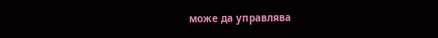може да управлява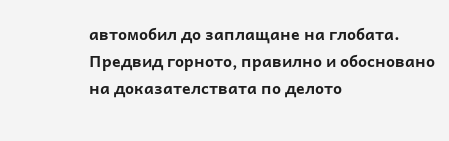автомобил до заплащане на глобата.
Предвид горното, правилно и обосновано на доказателствата по делото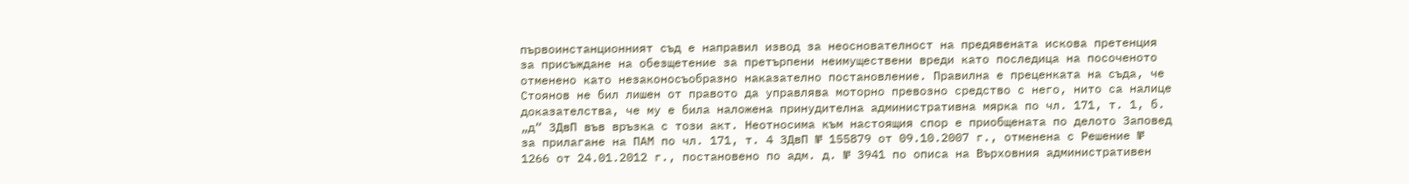първоинстанционният съд е направил извод за неоснователност на предявената искова претенция за присъждане на обезщетение за претърпени неимуществени вреди като последица на посоченото отменено като незаконосъобразно наказателно постановление. Правилна е преценката на съда, че Стоянов не бил лишен от правото да управлява моторно превозно средство с него, нито са налице доказателства, че му е била наложена принудителна административна мярка по чл. 171, т. 1, б. „д“ ЗДвП във връзка с този акт. Неотносима към настоящия спор е приобщената по делото Заповед за прилагане на ПАМ по чл. 171, т. 4 ЗДвП № 155879 от 09.10.2007 г., отменена с Решение № 1266 от 24.01.2012 г., постановено по адм. д. № 3941 по описа на Върховния административен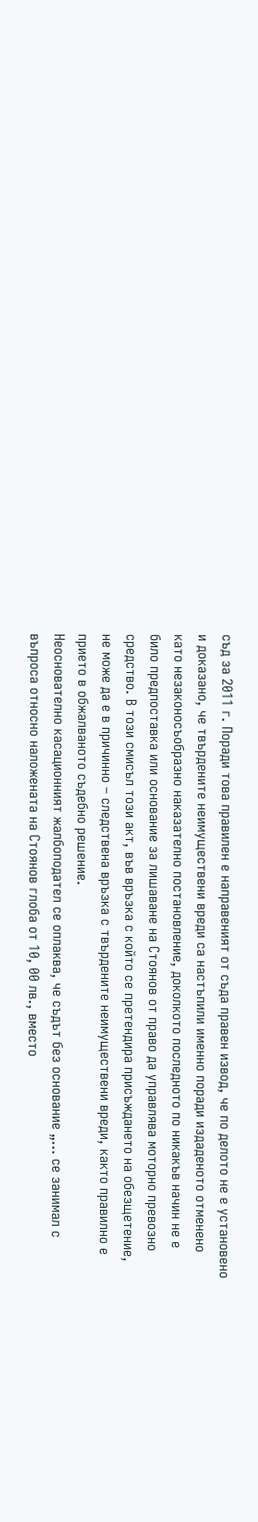съд за 2011 г. Поради това правилен е направеният от съда правен извод, че по делото не е установено и доказано, че твърдените неимуществени вреди са настъпили именно поради издаденото отменено като незаконосъобразно наказателно постановление, доколкото последното по никакъв начин не е било предпоставка или основание за лишаване на Стоянов от право да управлява моторно превозно средство. В този смисъл този акт, във връзка с който се претендира присъждането на обезщетение, не може да е в причинно – следствена връзка с твърдените неимуществени вреди, както правилно е прието в обжалваното съдебно решение.
Неоснователно касационният жалбоподател се оплаква, че съдът без основание „… се занимал с въпроса относно наложената на Стоянов глоба от 10, 00 лв., вместо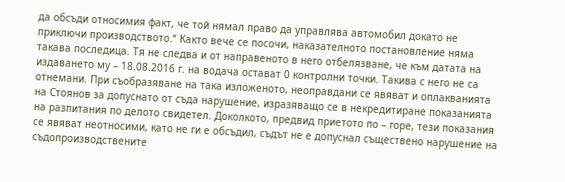да обсъди относимия факт, че той нямал право да управлява автомобил докато не приключи производството.“ Както вече се посочи, наказателното постановление няма такава последица. Тя не следва и от направеното в него отбелязване, че към датата на издаването му – 18.08.2016 г. на водача остават 0 контролни точки. Такива с него не са отнемани. При съобразяване на така изложеното, неоправдани се явяват и оплакванията на Стоянов за допуснато от съда нарушение, изразяващо се в некредитиране показанията на разпитания по делото свидетел. Доколкото, предвид приетото по – горе, тези показания се явяват неотносими, като не ги е обсъдил, съдът не е допуснал съществено нарушение на съдопроизводствените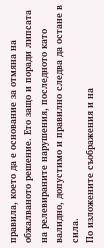правила, което да е основание за отмяна на обжалваното решение. Ето защо и поради липсата на релевираните нарушения, последното като валидно, допустимо и правилно следва да остане в сила.
По изложените съображения и на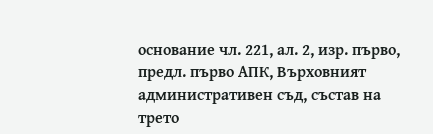основание чл. 221, ал. 2, изр. първо, предл. първо АПК, Върховният административен съд, състав на трето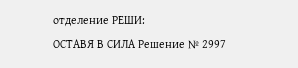отделение РЕШИ:
ОСТАВЯ В СИЛА Решение № 2997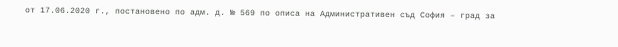от 17.06.2020 г., постановено по адм. д. № 569 по описа на Административен съд София – град за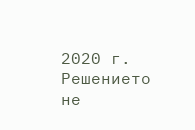2020 г. Решението не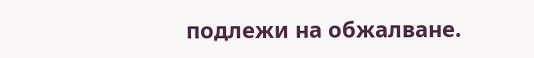подлежи на обжалване.